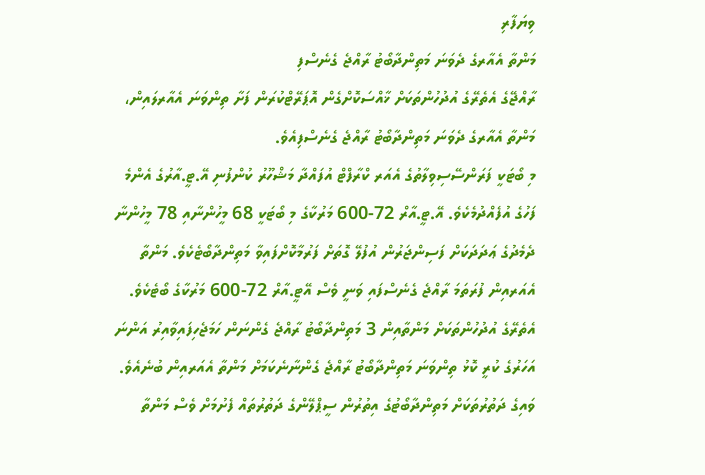ވިޔަފާރި
މަންތާ އެއާރގެ ދެވަނަ މަތިންދާބޯޓު ރާއްޖެ ގެނެސްފި
ރާއްޖޭގެ އެތެރޭގެ އުދުހުންތަކަށް ޚާއްސަކޮށްގެން އޮޕަރޭޓްކުރަން ފަށާ ތިންވަނަ އެއާރލައިން، މަންތާ އެއާރގެ ދެވަނަ މަތިންދާބޯޓު ރާއްޖެ ގެނެސްފިއެވެ.
މި ބޯޓަކީ ފަރަންސޭސިވިލާތުގެ އެއަރ ކްރާފްޓް އުފައްދާ މަޝްހޫރު ކުންފުނި އޭ.ޓީ.އާރުގެ އެންމެ ފަހުގެ އުފެއްދުމެކެވެ. އޭ.ޓީ.އާރް 72-600 މަރުކާގެ މި ބޯޓަކީ 68 މީހުންނާއި 78 މީހުންނާ ދެމެދުގެ ޢަދަދަކަށް ފަސިންޖަރުން އުފުލޭ ގޮތަށް ފަރުމާކޮށްފައިވާ މަތިންދާބޯޓެކެވެ. މަންތާ އެއަރއިން ފުރަތަމަ ރާއްޖެ ގެނެސްފައި ވަނީ ވެސް އޭޓީ.އާރް 72-600 މަރުކާގެ ބޯޓެކެވެ.
އެތެރޭގެ އުދުހުންތަކަށް މަންތާއިން 3 މަތިންދާބޯޓު ރާއްޖެ ގެންނަން ހަމަޖެހިފައިވާއިރު އަންނަ އަހަރުގެ ކުރީ ކޮޅު ތިންވަނަ މަތިންދާބޯޓު ރާއްޖެ ގެންނާނެކަމަށް މަންތާ އެއަރއިން ބުނެއެވެ.
ވައިގެ ދަތުރުތަކަށް މަތިންދާބޯޓުގެ އިތުރުން ސީޕްލޭންގެ ދަތުރުތައް ފެށުމަށް ވެސް މަންތާ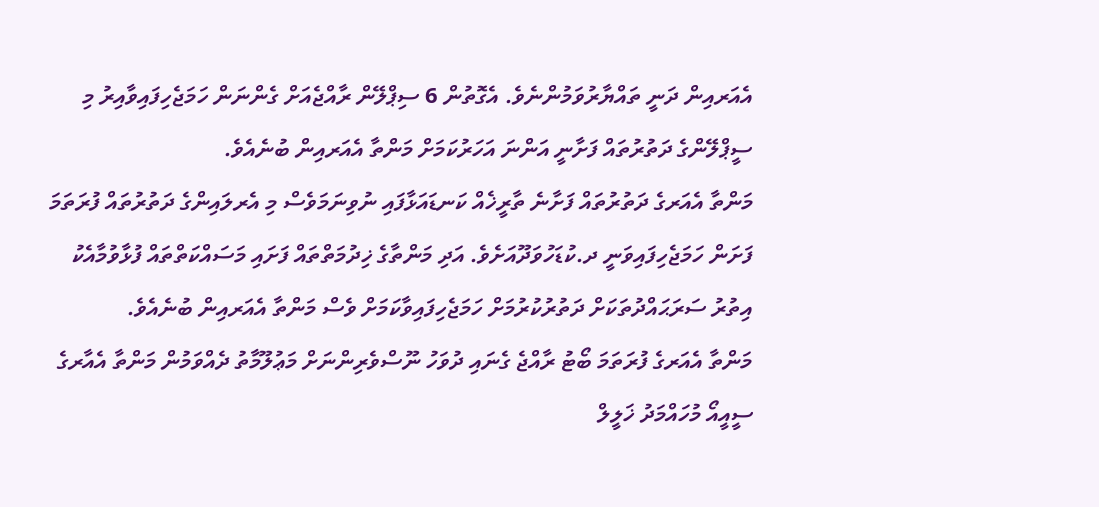އެއަރއިން ދަނީ ތައްޔާރުވަމުންނެވެ. އެގޮތުން 6 ސިޕްލޭން ރާއްޖެއަށް ގެންނަން ހަމަޖެހިފައިވާއިރު މި ސީޕްލޭންގެ ދަތުރުތައް ފަށާނީ އަންނަ އަހަރުކަމަށް މަންތާ އެއަރއިން ބުނެއެވެ.
މަންތާ އެއަރގެ ދަތުރުތައް ފަށާނެ ތާރީޚެއް ކަނޑައަޅާފައި ނުވިނަމަވެސް މި އެރލައިންގެ ދަތުރުތައް ފުރަތަމަ ފަށަން ހަމަޖެހިފައިވަނީ ދ.ކުޑަހުވަދޫއަށެވެ. އަދި މަންތާގެ ޚިދުމަތްތައް ފަށައި މަސައްކަތްތައް ފުޅާވުމާއެކު އިތުރު ސަރަޙައްދުތަކަށް ދަތުރުކުރުމަށް ހަމަޖެހިފައިވާކަމަށް ވެސް މަންތާ އެއަރއިން ބުނެއެވެ.
މަންތާ އެއަރގެ ފުރަތަމަ ބޯޓު ރާއްޖެ ގެނައި ދުވަހު ނޫސްވެރިންނަށް މަޢުލޫމާތު ދެއްވަމުން މަންތާ އެއާރގެ ސީއީއޯ މުހައްމަދު ޚަލީލް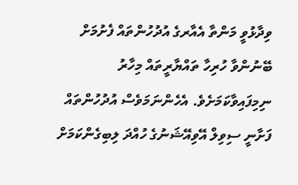ވިދާޅުވީ މަންތާ އެއާރގެ އުދުހުންތައް ފެށުމަށް ބޭނުންވާ ހުރިހާ ތައްޔާރީތައް މިހާރު ނިމިފައިވާކަމަށެވެ. އެހެންނަމަވެސް އުދުހުންތައް ފަށާނީ ސިވިލް އޭވިއޭޝަނުގެ ހުއްދަ ލިބިގެންކަމަށް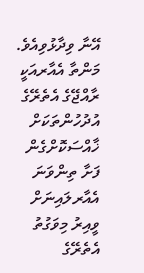އޭނާ ވިދާޅުވިއެވެ.
މަންތާ އެއާރއަކީ ރާއްޖޭގެ އެތެރޭގެ އުދުހުންތަކަށް ޚާއްސަކޮށްގެން ފަށާ ތިންވަނަ އެއާރލައިނަށް ވީއިރު މިވަގުތު އެތެރޭގެ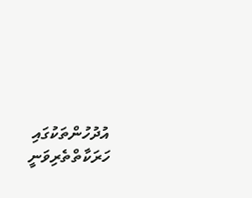އުދުހުންތަކުގައި ހަރަކާތްތެރިވަނީ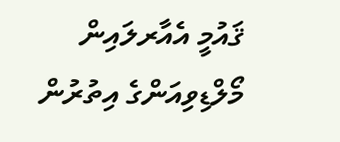ޤައުމީ އެއާރލައިން މޯލްޑިވިއަންގެ އިތުރުން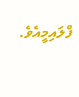ފްލައިމީއެވެ.